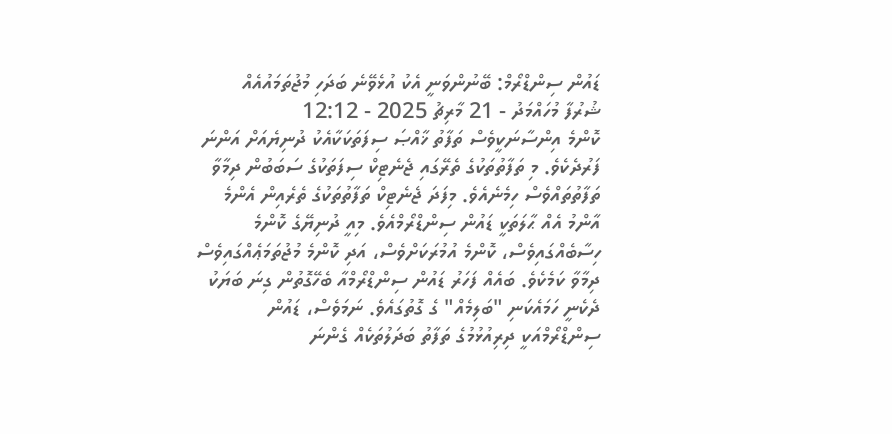ޑައުން ސިންޑްރޯމް: ބޭނުންވަނީ އެކު އުޅެވޭނެ ބަދަހި މުޖުތަމައުއެއް
ޝުރުފާ މުހައްމަދު - 21 މާރިޗު 2025 - 12:12
ކޮންމެ އިންސާނަކީވެސް ތަފާތު ޚާއްޞަ ސިފަތަކަކާއެކު ދުނިޔެއަށް އަންނަ ފަރުދެކެވެ. މި ތަފާތުތަކުގެ ތެރޭގައި ޖެނެޓިކް ސިފަތަކުގެ ސަބަބުން ދިމާވާ ތަފާތުތައްވެސް ހިމެނެއެވެ. މިފަދަ ޖެނެޓިކް ތަފާތުތަކުގެ ތެރެއިން އެންމެ އާންމު އެއް ޙާލަތަކީ ޑައުން ސިންޑްރޯމްއެވެ. މިއީ ދުނިޔޭގެ ކޮންމެ ހިސާބެއްގައިވެސް، ކޮންމެ އުމުރަކަށްވެސް، އަދި ކޮންމެ މުޖުތަމަޢެއްގައިވެސް ދިމާވާ ކަމެކެވެ. ބައެއް ފަހަރު ޑައުން ސިންޑްރޯމްއާ ބެހޭގޮތުން ގިނަ ބަޔަކު ދެކެނީ ހަމައެކަނި "ބަލިމެއް" ގެ ގޮތުގައެވެ. ނަމަވެސް، ޑައުން ސިންޑްރޯމްއަކީ ދިރިއުޅުމުގެ ތަފާތު ބަދަލުތަކެއް ގެންނަ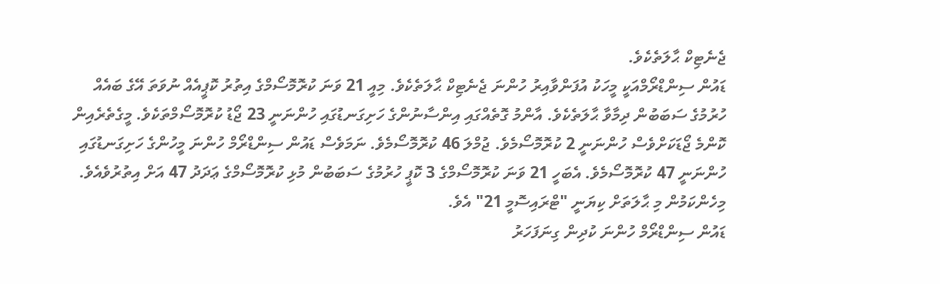ޖެނެޓިކް ޙާލަތެކެވެ.
ޑައުން ސިންޑްރޯމްއަކީ މީހަކު އުފަންވާއިރު ހުންނަ ޖެނެޓިކް ޙާލަތެކެވެ. މިއީ 21 ވަނަ ކުރޮމޮސޯމްގެ އިތުރު ކޮޕީއެއް ނުވަތަ އޭގެ ބައެއް ހުރުމުގެ ސަބަބުން ދިމާވާ ޙާލަތެކެވެ. އާންމު ގޮތެއްގައި އިންސާނުންގެ ހަށިގަނޑުގައި ހުންނަނީ 23 ޖޯޑު ކުރޮމޮސޯމްތަކެވެ. މީގެތެރެއިން ކޮންމެ ޖޯޑަކަށްވެސް ހުންނަނީ 2 ކުރޮމޮސޯމެވެ. ޖުމްލަ 46 ކުރޮމޮސޯމެވެ. ނަމަވެސް ޑައުން ސިންޑްރޯމް ހުންނަ މީހުންގެ ހަށިގަނޑުގައި ހުންނަނީ 47 ކުރޮމޮސޯމެވެ. އެބަހީ 21 ވަނަ ކުރޮމޮސޯމްގެ 3 ކޮޕީ ހުރުމުގެ ސަބަބުން މުޅި ކުރޮމޮސޯމްގެ ޢަދަދު 47 އަށް އިތުރުވެއެވެ. މިހެންކަމުން މި ޙާލަތަށް ކިޔަނީ "ޓްރައިސޮމީ 21" އެވެ.
ޑައުން ސިންޑްރޯމް ހުންނަ ކުދިން ގިނަފަހަރު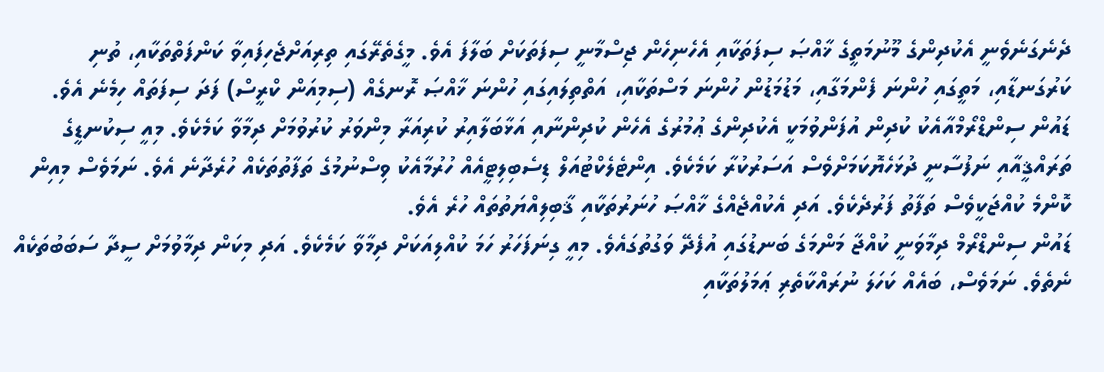ދެނެގަނެވެނީ އެކުދިންގެ މޫނުމަތީގެ ޚާއްޞަ ސިފަތަކާއި އެހެނިހެން ޖިސްމާނީ ސިފަތަކަށް ބަލާފަ އެވެ. މީގެތެރޭގައި ތިރިއަށްޖެހިފައިވާ ކަންފަތްތަކާއި، ތުނި ކަރުގަނޑާއި، މަތީގައި ހުންނަ ފެންމަގާއި، މަޑުމަޑުން ހުންނަ މަސްތަކާއި، އަތްތިލައިގައި ހުންނަ ޚާއްޞަ ރޮނގެއް (ސިމިއަން ކްރީސް) ފަދަ ސިފަތައް ހިމެނެ އެވެ.
ޑައުން ސިންޑްރޯމްއާއެކު ކުދިން އުފަންވުމަކީ އެކުދިންގެ ޢުމުރުގެ އެހެން ކުދިންނާއި އަޅާބަލާއިރު ކުރިއަރާ މިންވަރު ކުރުވުމަށް ދިމާވާ ކަމެކެވެ. މިއީ ސިކުނޑީގެ ތަރައްޤީއާއި ނަފުސާނީ ދުޅަހެޔޮކަމަށްވެސް އަސަރުކުރާ ކަމެކެވެ. އިންޓެލެކްޓުއަލް ޑިސެބިލިޓީއެއް ހުރުމާއެކު ވިސްނުމުގެ ތަފާތުތަކެއް ހުރެދާނެ އެވެ. ނަމަވެސް މިއިން ކޮންމެ ކުއްޖަކީވެސް ތަފާތު ފަރުދެކެވެ. އަދި އެކުއްޖެއްގެ ޚާއްޞަ ހުނަރުތަކާއި ޤާބިލިއްޔަތުތައް ހުރެ އެވެ.
ޑައުން ސިންޑްރޯމް ދިމާވަނީ ކުއްޖާ މަންމަގެ ބަނޑުގައި އުފެދޭ ވަގުތުގައެވެ. މިއީ ގިނަފަހަރު ހަމަ ކުއްލިއަކަށް ދިމާވާ ކަމެކެވެ. އަދި މިކަން ދިމާވުމަށް ސީދާ ސަބަބުތަކެއް ނެތެވެ. ނަމަވެސް، ބައެއް ކަހަލަ ނުރައްކާތެރި ޢަމަލުތަކާއި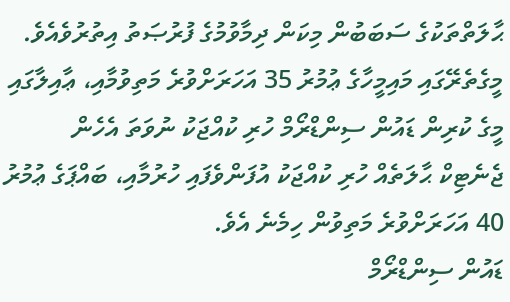ޙާލަތްތަކުގެ ސަބަބުން މިކަން ދިމާވުމުގެ ފުރުޞަތު އިތުރުވެއެވެ. މީގެތެރޭގައި މައިމީހާގެ ޢުމުރު 35 އަހަރަށްވުރެ މަތިވުމާއި، ޢާއިލާގައި މީގެ ކުރިން ޑައުން ސިންޑްރޯމް ހުރި ކުއްޖަކު ނުވަތަ އެހެން ޖެނެޓިކް ޙާލަތެއް ހުރި ކުއްޖަކު އުފަންވެފައި ހުރުމާއި، ބައްޕަގެ ޢުމުރު 40 އަހަރަށްވުރެ މަތިވުން ހިމެނެ އެވެ.
ޑައުން ސިންޑްރޯމް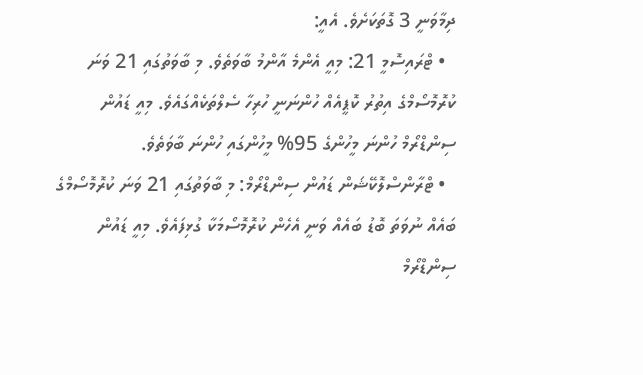ދިމާވަނީ 3 ގޮތަކަށެވެ. އެއީ:
  • ޓްރައިސޮމީ 21: މިއީ އެންމެ އާންމު ބާވަތެވެ. މި ބާވަތުގައި 21 ވަނަ ކުރޮމޮސޯމްގެ އިތުރު ކޮޕީއެއް ހުންނަނީ ހުރިހާ ސެލްތަކެއްގައެވެ. މިއީ ޑައުން ސިންޑްރޯމް ހުންނަ މީހުންގެ 95% މީހުންގައި ހުންނަ ބާވަތެވެ.
  • ޓްރާންސްލޮކޭޝަން ޑައުން ސިންޑްރޯމް: މި ބާވަތުގައި 21 ވަނަ ކުރޮމޮސޯމްގެ ބައެއް ނުވަތަ ބޮޑު ބައެއް ވަނީ އެހެން ކުރޮމޮސޯމަކާ ގުޅިފައެވެ. މިއީ ޑައުން ސިންޑްރޯމް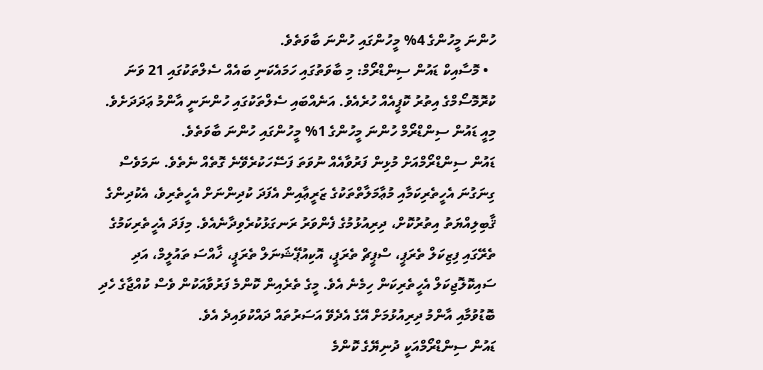ހުންނަ މީހުންގެ 4% މީހުންގައި ހުންނަ ބާވަތެވެ.
  • މޮސާއިކް ޑައުން ސިންޑްރޯމް: މި ބާވަތުގައި ހަމައެކަނި ބައެއް ސެލްތަކުގައި 21 ވަނަ ކުރޮމޮސޯމްގެ އިތުރު ކޮޕީއެއް ހުރެއެވެ. އަނެއްބައި ސެލްތަކުގައި ހުންނަނީ އާންމު ޢަދަދަށެވެ. މިއީ ޑައުން ސިންޑްރޯމް ހުންނަ މީހުންގެ 1% މީހުންގައި ހުންނަ ބާވަތެވެ.
ޑައުން ސިންޑްރޯމްއަށް މުޅިން ފަރުވާއެއް ނުވަތަ ފަސޭހަކުރެވޭނެ ގޮތެއް ނެތެވެ. ނަމަވެސް ގިނަގުނަ އެހީތެރިކަމާއި މުޢާމަލާތްތަކުގެ ޒަރީޢާއިން އެފަދަ ކުދިންނަށް އެހީތެރިވެ، އެކުދިންގެ ޤާބިލިއްޔަތު އިތުރުކޮށް، ދިރިއުޅުމުގެ ފެންވަރު ރަނގަޅުކުރެވިދާނެއެވެ. މިފަދަ އެހީތެރިކަމުގެ ތެރޭގައި ފިޒިކަލް ތެރަޕީ، ސްޕީޗް ތެރަޕީ، އޮކިއުޕޭޝަނަލް ތެރަޕީ، ޚާއްސަ ތައުލީމް، އަދި ސައިކޮލޮޖިކަލް އެހީތެރިކަން ހިމެނެ އެވެ. މީގެ ތެރެއިން ކޮންމެ ފަރުވާއަކުން ވެސް ކުއްޖާގެ ހެދި ބޮޑުވުމާއި އާންމު ދިރިއުޅުމަށް އޭގެ އެދެވޭ އަސަރުތައް ދައްކުވައިދެ އެވެ.
ޑައުން ސިންޑްރޯމްއަކީ ދުނިޔޭގެ ކޮންމެ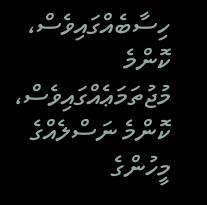ހިސާބެއްގައިވެސް، ކޮންމެ މުޖުތަމަޢެއްގައިވެސް، ކޮންމެ ނަސްލެއްގެ މީހުންގެ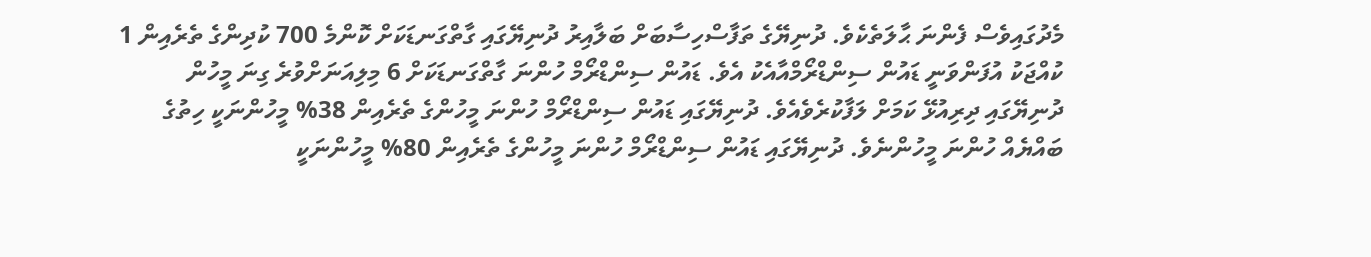މެދުގައިވެސް ފެންނަ ޙާލަތެކެވެ. ދުނިޔޭގެ ތަފާސްހިސާބަށް ބަލާއިރު ދުނިޔޭގައި ގާތްގަނޑަކަށް ކޮންމެ 700 ކުދިންގެ ތެރެއިން 1 ކުއްޖަކު އުފަންވަނީ ޑައުން ސިންޑްރޯމްއާއެކު އެވެ. ޑައުން ސިންޑްރޯމް ހުންނަ ގާތްގަނޑަކަށް 6 މިލިއަނަށްވުރެ ގިނަ މީހުން ދުނިޔޭގައި ދިރިއުޅޭ ކަމަށް ލަފާކުރެވެއެވެ. ދުނިޔޭގައި ޑައުން ސިންޑްރޯމް ހުންނަ މީހުންގެ ތެރެއިން 38% މީހުންނަކީ ހިތުގެ ބައްޔެއް ހުންނަ މީހުންނެވެ. ދުނިޔޭގައި ޑައުން ސިންޑްރޯމް ހުންނަ މީހުންގެ ތެރެއިން 80% މީހުންނަކީ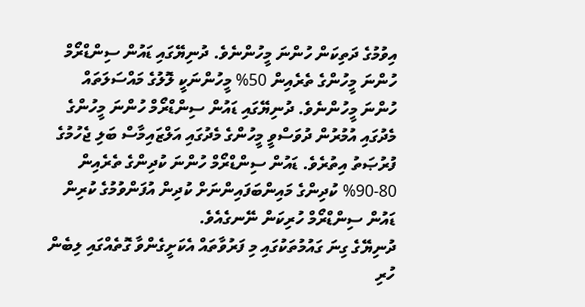އިވުމުގެ ދަތިކަން ހުންނަ މީހުންނެވެ. ދުނިޔޭގައި ޑައުން ސިންޑްރޯމް ހުންނަ މީހުންގެ ތެރެއިން 50% މީހުންނަކީ ލޮލުގެ މައްސަލަތައް ހުންނަ މީހުންނެވެ. ދުނިޔޭގައި ޑައުން ސިންޑްރޯމް ހުންނަ މީހުންގެ މެދުގައި އުމުރުން ދުވަސްވީ މީހުންގެ މެދުގައި އަލްޒައިމާސް ބަލި ޖެހުމުގެ ފުރުޞަތު އިތުރެވެ. ޑައުން ސިންޑްރޯމް ހުންނަ ކުދިންގެ ތެރެއިން 80-90% ކުދިންގެ މައިންބަފައިންނަށް ކުދިން އުފަންވުމުގެ ކުރިން ޑައުން ސިންޑްރޯމް ހުރިކަން ނޭނގެއެވެ.
ދުނިޔޭގެ ގިނަ ގައުމުތަކުގައި މި ފަރުވާތައް އެކަށީގެންވާ ގޮތެއްގައި ލިބެން ހުރި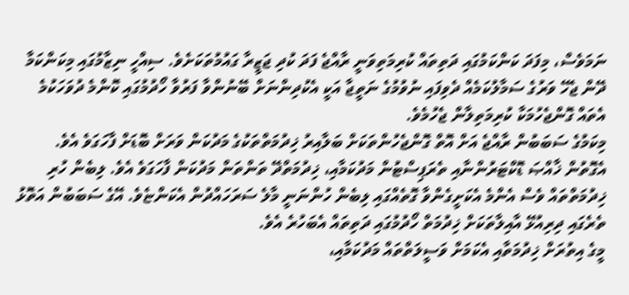ނަމަވެސް، މިފަދަ ކަންކަމުގައި ދަތިތައް ކުރިމަތިވަނީ ރާއްޖެ ފަދަ ކުދި ޖަޒީރާ ގައުމުތަކަށެވެ. ސިއްހީ ނިޒާމުގައި މިކަންކަމާ ދޭން ޖެހޭ ވަރުގެ ސަމާލުކަމެއް ދެވިފައި ނުވުމުގެ ނަތީޖާ އަކީ އެކުދިންނަށް ބޭނުންވާ ފަރުވާ ހޯދުމުގައި ކޮންމެ ދުވަހަކުމެ އެތައް ގޮންޖެހުމަކާ ކުރިމަތިލާން ޖެހުމެވެ.
މިކަމުގެ ސަބަބުން ރާއްޖެ އަށް އޮތް ގޮންޖެހުންތަކަށް ބަލާއިރު ޚިދުމަތްތަކުގެ މަދުކަން ވަރަށް ބޮޑަށް ފާހަގަވެ އެވެ. އެގޮތުން ޚާއްޞަ ޑޮކްޓަރުންނާއި ތެރަޕިސްޓުން މަދުކަމާއި، ޚިދުމަތްދޭ ތަންތަން މަދުކަން ފާހަގަވެ އެވެ. ލިބެން ހުރި ޚިދުމަތްތައް ވެސް އެންމެ އެކަށީގެންވާ ގޮތެއްގައި ލިބެން ހުންނަނީ މާލެ ސަރަހައްދުން އެކަންޏެވެ. އޭގެ ސަބަބުން އަތޮޅު ތެރެގައި ދިރިއުޅޭ އާއިލާތަކަށް ޚިދުމަތް ހޯދުމުގައި ދަތިތައް އެބަހުރެ އެވެ.
މީގެ އިތުރަށް ޚިދުމަތާއި އެކަމަށް ވަސީލަތްތައް މަދުކަމާއި،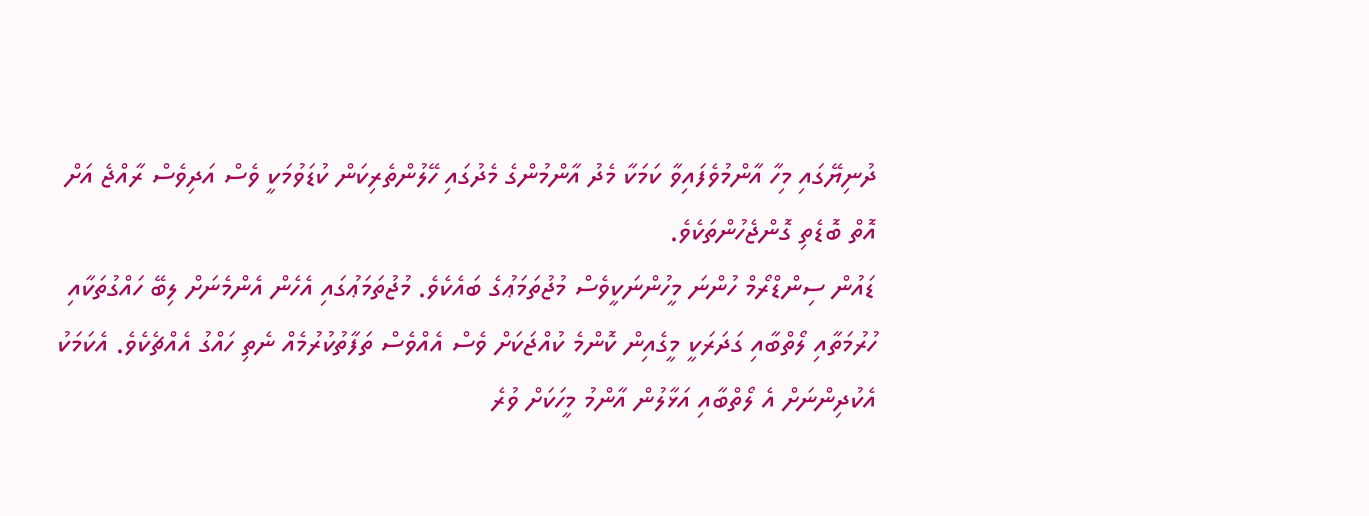ދުނިޔޭގައި މިހާ އާންމުވެފައިވާ ކަމަކާ މެދު އާންމުންގެ މެދުގައި ހޭލުންތެރިކަން ކުޑަވުމަކީ ވެސް އަދިވެސް ރާއްޖެ އަށް އޮތް ބޮޑެތި ގޮންޖެހުންތަކެވެ.
ޑައުން ސިންޑްރޯމް ހުންނަ މީހުންނަކީވެސް މުޖުތަމަޢުގެ ބައެކެވެ. މުޖުތަމަޢުގައި އެހެން އެންމެނަށް ލިބޭ ހައްގުތަކާއި ހުރުމަތާއި ލޯތްބާއި ގަދަރަކީ މީގެއިން ކޮންމެ ކުއްޖަކަށް ވެސް އެއްވެސް ތަފާތުކުރުމެއް ނެތި ހައްގު އެއްޗެކެވެ. އެކަމަކު އެކުދިންނަށް އެ ލޯތްބާއި އަޅާލުން އާންމު މީހަކަށް ވުރެ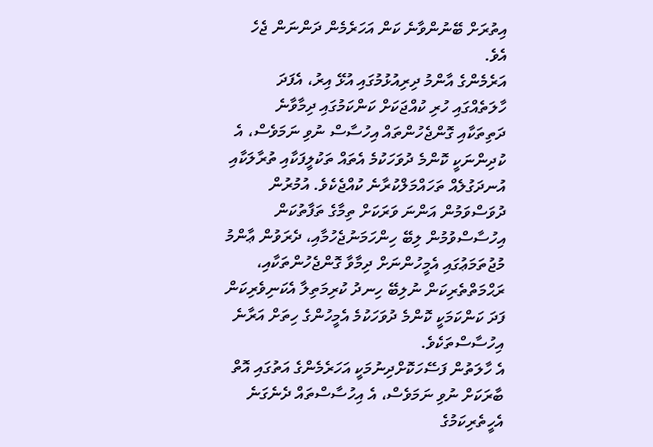އިތުރަށް ބޭނުންވާނެ ކަން އަހަރެމެން ދަންނަން ޖެހެ އެވެ.
އަރެމެންގެ އާންމު ދިރިއުޅުމުގައި އުޅޭ އިރު، އެފަދަ ހާލަތެއްގައި ހުރި ކުއްޖަކަށް ކަންކަމުގައި ދިމާވާނެ ދަތިތަކާއި ގޮންޖެހުންތައް އިހުސާސް ނުވި ނަމަވެސް، އެ ކުދިންނަކީ ކޮންމެ ދުވަހަކުމެ އެތައް ތަކުލީފަކާއި ތުރާލަކާއި އުނދަގުލެއް ތަހައްމަލްކުރާނެ ކުއްޖެކެވެ. އުމުރުން ދުވަސްވަމުން އަންނަ ވަރަކަށް ތިމާގެ ތަފާތުކަން އިހުސާސްވުމުން ލިބޭ ހިންހަމަނުޖެހުމާއި، ދެރަވުން ޢާންމު މުޖުތަމަޢުގައި އެމީހުންނަށް ދިމާވާ ގޮންޖެހުންތަކާއި، ރަޙްމަތްތެރިކަން ނުލިބޭ ހިނދު ކުރިމަތިލާ އެކަނިވެރިކަން ފަދަ ކަންކަމަކީ ކޮންމެ ދުވަހަކުމެ އެމީހުންގެ ހިތަށް އަރާނެ އިހުސާސްތަކެވެ.
އެ ހާލަތުން ފަސޭހަކޮށްދިނުމަކީ އަހަރެމެންގެ އަތުގައި އޮތް ބާރަކަށް ނުވި ނަމަވެސް، އެ އިހުސާސްތައް ދެނެގަނެ އެހީތެރިކަމުގެ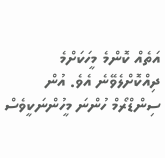އަތެއް ކޮންމެ މީހަކަށްމެ ދިއްކޮށްލެވޭނެ އެވެ. އުން ސިންޑްރޯމް ހުންނަ މީހުންނަކީވެސް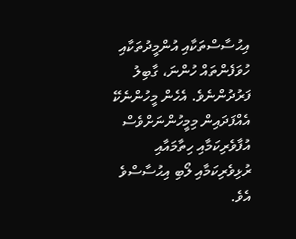އިޙުސާސްތަކާއި އުންމީދުތަކާއި ހުވަފެންތައް ހުންނަ، ގާބިލު ފަރުދުންނެވެ. އެހެން މީހުންނެކޭ އެއްފަދައިން މިމީހުންނަށްވެސް އުފާވެރިކަމާއި ހިތާމައާއި ރުޅިވެރިކަމާއި ލޯބި އިޙުސާސްވެ އެވެ.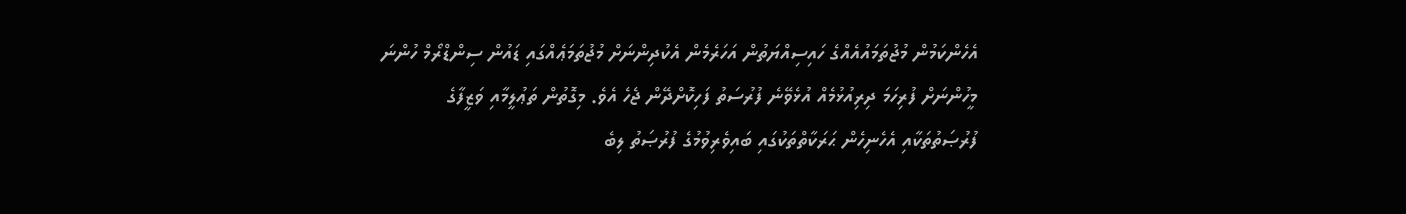އެހެންކަމުން މުޖުތަމައުއެއްގެ ހައިސިއްޔަތުން އަހަރެމެން އެކުދިންނަށް މުޖުތަމަޢެއްގައި ޑައުން ސިންޑްރޯމް ހުންނަ މީހުންނަށް ފުރިހަމަ ދިރިއުޅުމެއް އުޅެވޭނެ ފުރުސަތު ފަހިކޮށްދޭން ޖެހެ އެވެ. މިގޮތުން ތަޢުލީމާއި ވަޒީފާގެ ފުރުޞަތުތަކާއި އެހެނިހެން ޙަރަކާތްތަކުގައި ބައިވެރިވުމުގެ ފުރުޞަތު ލިބެ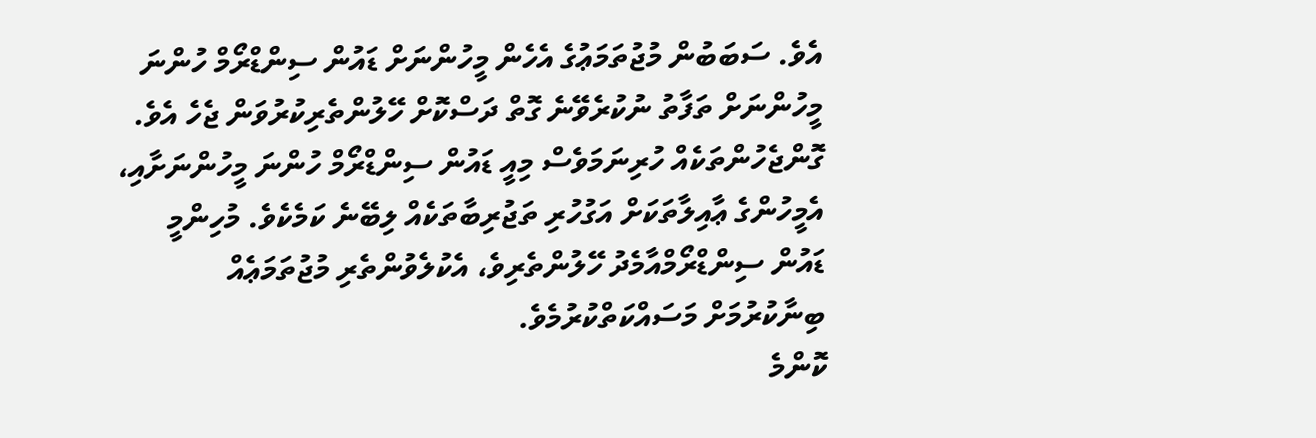އެވެ. ސަބަބުން މުޖުތަމަޢުގެ އެހެން މީހުންނަށް ޑައުން ސިންޑްރޯމް ހުންނަ މީހުންނަށް ތަފާތު ނުކުރެވޭނެ ގޮތް ދަސްކޮށް ހޭލުންތެރިކުރުވަން ޖެހެ އެވެ.
ގޮންޖެހުންތަކެއް ހުރިނަމަވެސް މިއީ ޑައުން ސިންޑްރޯމް ހުންނަ މީހުންނަށާއި، އެމީހުންގެ ޢާއިލާތަކަށް އަގުހުރި ތަޖުރިބާތަކެއް ލިބޭނެ ކަމެކެވެ. މުހިންމީ ޑައުން ސިންޑްރޯމްއާމެދު ހޭލުންތެރިވެ، އެކުލެވުންތެރި މުޖުތަމަޢެއް ބިނާކުރުމަށް މަސައްކަތްކުރުމެވެ.
ކޮންމެ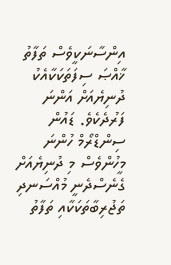އިންސާނަކީވެސް ތަފާތު ޚާއްޞަ ސިފަތަކަކާއެކު ދުނިޔެއަށް އަންނަ ފަރުދެކެވެ. ޑައުން ސިންޑްރޯމް ހުންނަ މީހުންވެސް މި ދުނިޔެއަށް ގެނެސްދެނީ މުއްސަނދި ތަޖުރިބާތަކަކާއި ތަފާތު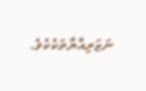ނަޒަރިއްޔާތަކެކެވެ.